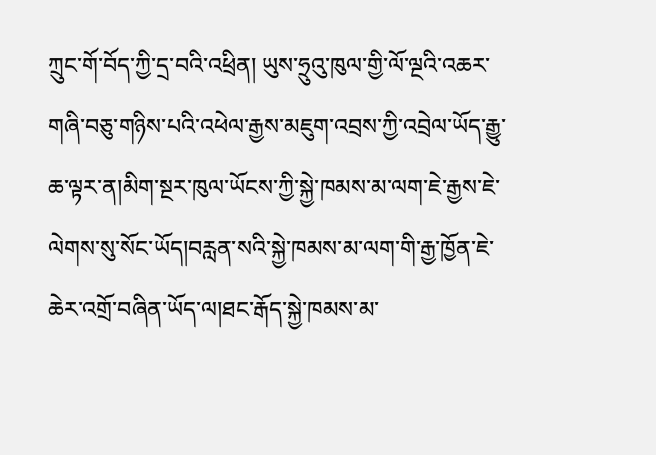ཀྲུང་གོ་བོད་ཀྱི་དྲ་བའི་འཕྲིན། ཡུས་ཧྲུའུ་ཁུལ་གྱི་ལོ་ལྔའི་འཆར་གཞི་བཅུ་གཉིས་པའི་འཕེལ་རྒྱས་མཇུག་འབྲས་ཀྱི་འབྲེལ་ཡོད་རྒྱུ་ཆ་ལྟར་ན།མིག་སྔར་ཁུལ་ཡོངས་ཀྱི་སྐྱེ་ཁམས་མ་ལག་ཇེ་རྒྱས་ཇེ་ལེགས་སུ་སོང་ཡོད།བརླན་སའི་སྐྱེ་ཁམས་མ་ལག་གི་རྒྱ་ཁྱོན་ཇེ་ཆེར་འགྲོ་བཞིན་ཡོད་ལ།ཐང་རྒོད་སྐྱེ་ཁམས་མ་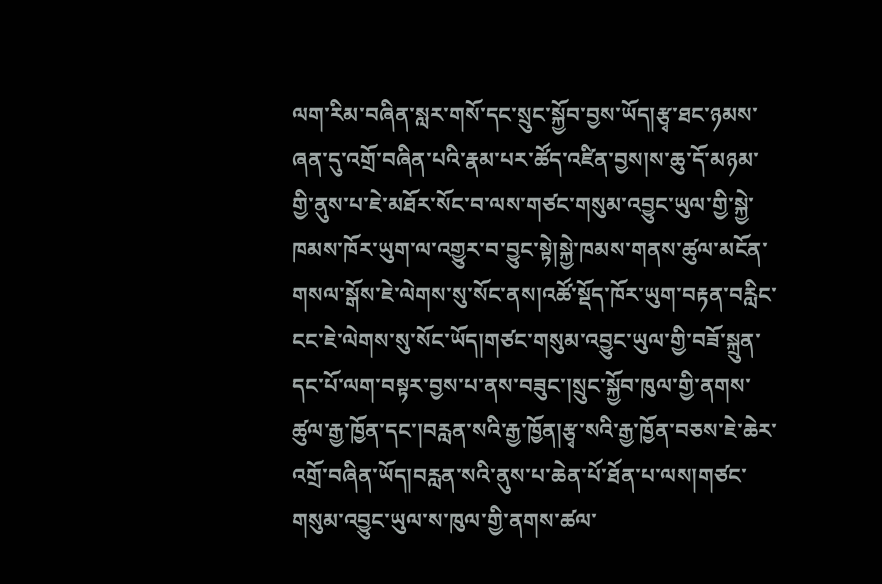ལག་རིམ་བཞིན་སླར་གསོ་དང་སྲུང་སྐྱོབ་བྱས་ཡོད།རྩྭ་ཐང་ཉམས་ཞན་དུ་འགྲོ་བཞིན་པའི་རྣམ་པར་ཚོད་འཛིན་བྱས།ས་ཆུ་དོ་མཉམ་གྱི་ནུས་པ་ཇེ་མཐོར་སོང་བ་ལས་གཙང་གསུམ་འབྱུང་ཡུལ་གྱི་སྐྱེ་ཁམས་ཁོར་ཡུག་ལ་འགྱུར་བ་བྱུང་སྟེ།སྐྱེ་ཁམས་གནས་ཚུལ་མངོན་གསལ་སྒོས་ཇེ་ལེགས་སུ་སོང་ནས།འཚོ་སྡོད་ཁོར་ཡུག་བརྟན་བརླིང་ངང་ཇེ་ལེགས་སུ་སོང་ཡོད།གཙང་གསུམ་འབྱུང་ཡུལ་གྱི་བཟོ་སྐྲུན་དང་པོ་ལག་བསྟར་བྱས་པ་ནས་བཟུང་།སྲུང་སྐྱོབ་ཁུལ་གྱི་ནགས་ཚུལ་རྒྱ་ཁྱོན་དང་།བརླན་སའི་རྒྱ་ཁྱོན།རྩྭ་སའི་རྒྱ་ཁྱོན་བཅས་ཇེ་ཆེར་འགྲོ་བཞིན་ཡོད།བརླན་སའི་ནུས་པ་ཆེན་པོ་ཐོན་པ་ལས།གཙང་གསུམ་འབྱུང་ཡུལ་ས་ཁུལ་གྱི་ནགས་ཚལ་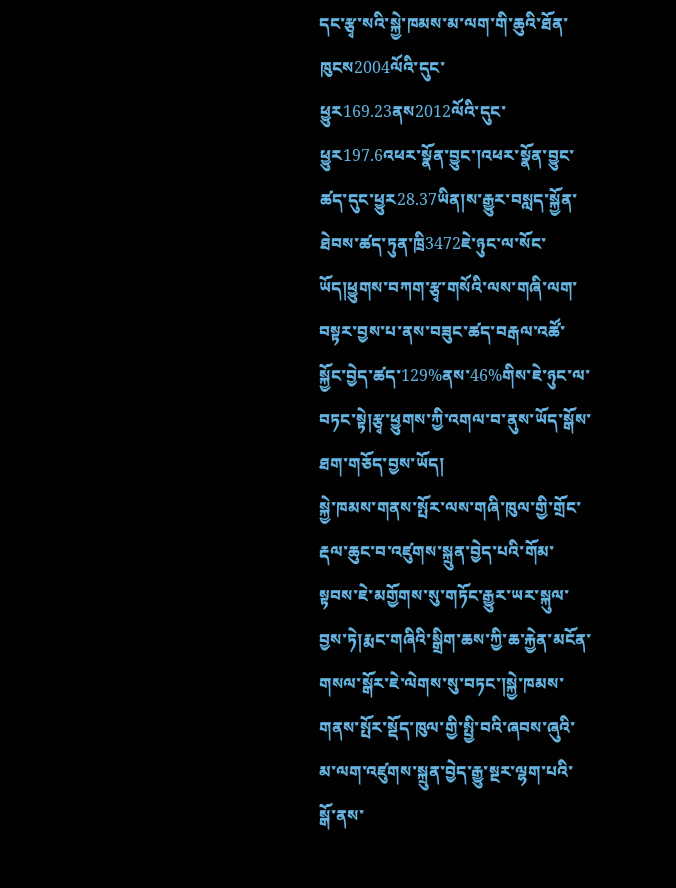དང་རྩྭ་སའི་སྐྱེ་ཁམས་མ་ལག་གི་ཆུའི་ཐོན་ཁུངས2004ལོའི་དུང་ཕྱུར169.23ནས2012ལོའི་དུང་ཕྱུར197.6འཕར་སྣོན་བྱུང་།འཕར་སྣོན་བྱུང་ཚད་དུང་ཕྱུར28.37ཡིན།ས་རྒྱུར་བསླད་སྐྱོན་ཐེབས་ཚད་ཏུན་ཁྲི3472ཇེ་ཉུང་ལ་སོང་ཡོད།ཕྱུགས་བཀག་རྩྭ་གསོའི་ལས་གཞི་ལག་བསྟར་བྱས་པ་ནས་བཟུང་ཚད་བརྒལ་འཚོ་སྐྱོང་བྱེད་ཚད་129%ནས་46%གིས་ཇེ་ཉུང་ལ་བཏང་སྟེ།རྩྭ་ཕྱུགས་ཀྱི་འགལ་བ་ནུས་ཡོད་སྒོས་ཐག་གཅོད་བྱས་ཡོད།
སྐྱེ་ཁམས་གནས་སྤོར་ལས་གཞི་ཁུལ་གྱི་གྲོང་རྡལ་ཆུང་བ་འཛུགས་སྐྲུན་བྱེད་པའི་གོམ་སྟབས་ཇེ་མགྱོགས་སུ་གཏོང་རྒྱུར་ཡར་སྐུལ་བྱས་ཏེ།རྨང་གཞིའི་སྒྲིག་ཆས་ཀྱི་ཆ་རྐྱེན་མངོན་གསལ་སྒོར་ཇེ་ལེགས་སུ་བཏང་།སྐྱེ་ཁམས་གནས་སྤོར་སྡོད་ཁུལ་གྱི་སྤྱི་བའི་ཞབས་ཞུའི་མ་ལག་འཛུགས་སྐྲུན་བྱེད་རྒྱུ་སྔར་ལྷག་པའི་སྒོ་ནས་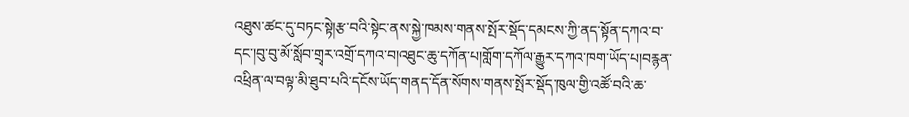འཐུས་ཚང་དུ་བཏང་སྟེ།རྩ་བའི་སྟེང་ནས་སྐྱེ་ཁམས་གནས་སྤོར་སྡོད་དམངས་ཀྱི་ནད་སྟོན་དཀའ་བ་དང་།བུ་བུ་མོ་སློབ་གྲྭར་འགྲོ་དཀའ་བ།འཐུང་ཆུ་དཀོན་པ།གློག་དཀོལ་རྒྱུར་དཀའ་ཁག་ཡོད་པ།བརྙན་འཕྲིན་ལ་བལྟ་མི་ཐུབ་པའི་དངོས་ཡོད་གནད་དོན་སོགས་གནས་སྤོར་སྡོད་ཁུལ་གྱི་འཚོ་བའི་ཆ་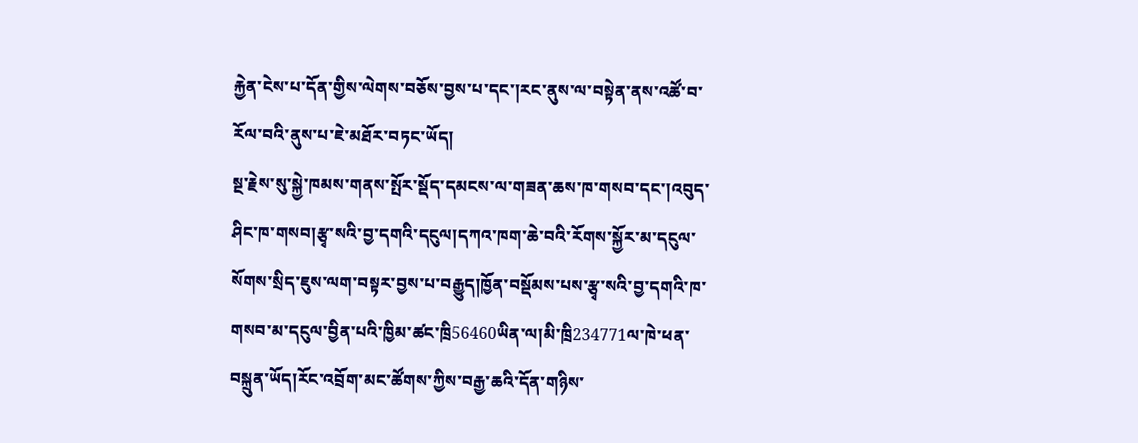རྐྱེན་ངེས་པ་དོན་གྱིས་ལེགས་བཅོས་བྱས་པ་དང་།རང་ནུས་ལ་བསྟེན་ནས་འཚོ་བ་རོལ་བའི་ནུས་པ་ཇེ་མཐོར་བཏང་ཡོད།
སྔ་རྗེས་སུ་སྐྱེ་ཁམས་གནས་སྤོར་སྡོད་དམངས་ལ་གཟན་ཆས་ཁ་གསབ་དང་།འབུད་ཤིང་ཁ་གསབ།རྩྭ་སའི་བྱ་དགའི་དངུལ།དཀའ་ཁག་ཆེ་བའི་རོགས་སྐྱོར་མ་དངུལ་སོགས་སྲིད་ཇུས་ལག་བསྟར་བྱས་པ་བརྒྱུད།ཁྱོན་བསྡོམས་པས་རྩྭ་སའི་བྱ་དགའི་ཁ་གསབ་མ་དངུལ་བྱིན་པའི་ཁྱིམ་ཚང་ཁྲི56460ཡིན་ལ།མི་ཁྲི234771ལ་ཁེ་ཕན་བསྐྲུན་ཡོད།རོང་འབྲོག་མང་ཚོགས་ཀྱིས་བརྒྱ་ཆའི་དོན་གཉིས་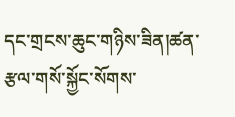དང་གྲངས་ཆུང་གཉིས་ཟིན།ཚན་རྩལ་གསོ་སྐྱོང་སོགས་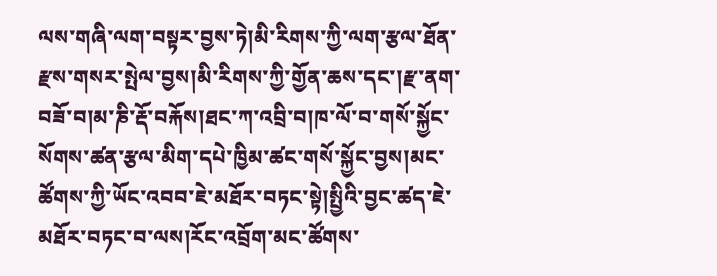ལས་གཞི་ལག་བསྟར་བྱས་ཏེ།མི་རིགས་ཀྱི་ལག་རྩལ་ཐོན་རྫས་གསར་སྤེལ་བྱས།མི་རིགས་ཀྱི་གྱོན་ཆས་དང་།རྫ་ནག་བཟོ་བ།མ་ཎི་རྡོ་བརྐོས།ཐང་ཀ་འབྲི་བ།ཁ་ལོ་བ་གསོ་སྐྱོང་སོགས་ཚན་རྩལ་མིག་དཔེ་ཁྱིམ་ཚང་གསོ་སྐྱོང་བྱས།མང་ཚོགས་ཀྱི་ཡོང་འབབ་ཇེ་མཐོར་བཏང་སྟེ།སྤྱིའི་བྱང་ཚད་ཇེ་མཐོར་བཏང་བ་ལས།རོང་འབྲོག་མང་ཚོགས་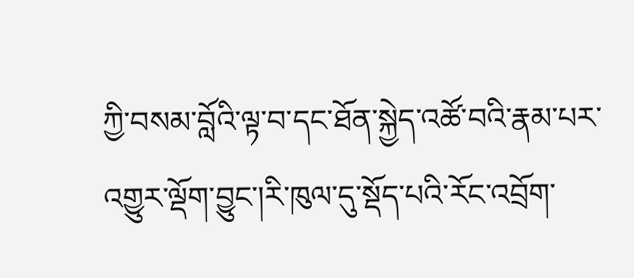ཀྱི་བསམ་བློའི་ལྟ་བ་དང་ཐོན་སྐྱེད་འཚོ་བའི་རྣམ་པར་འགྱུར་ལྡོག་བྱུང་།རི་ཁུལ་དུ་སྡོད་པའི་རོང་འབྲོག་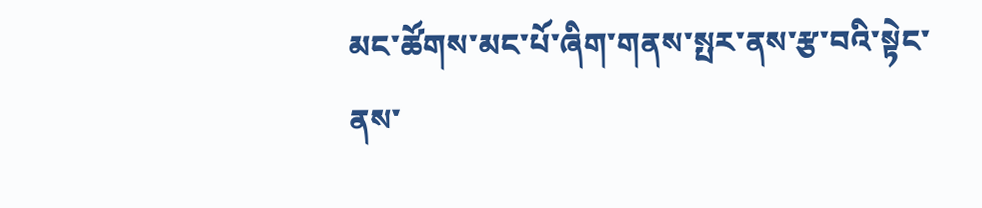མང་ཚོགས་མང་པོ་ཞིག་གནས་སྤར་ནས་རྩ་བའི་སྟེང་ནས་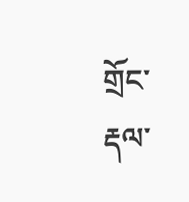གྲོང་རྡལ་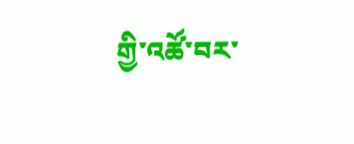གྱི་འཚོ་བར་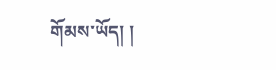གོམས་ཡོད། །